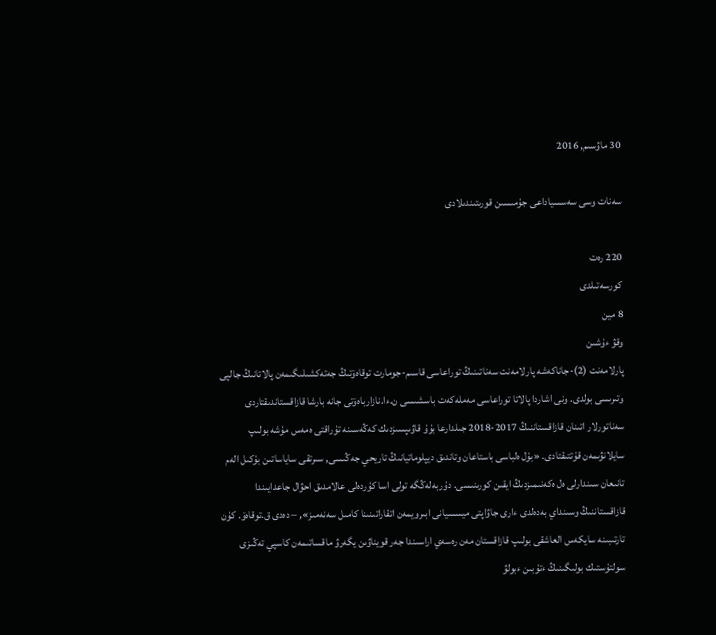30 ماۋسىم, 2016

سەنات وسى سەسسياداعى جۇمىسىن قورىتىندىلادى

220 رەت
كورسەتىلدى
8 مين
وقۋ ءۇشىن
پارلامەنت (2)-جاناكەشە پارلامەنت سەناتىنىڭ توراعاسى قاسىم-جومارت توقاەۆتىڭ جەتەكشىلىگىمەن پالاتانىڭ جالپى وتىرىسى بولدى. ونى اشاردا پالاتا توراعاسى مەملەكەت باسشىسى ن.ءا.نازارباەۆتى جانە بارشا قازاقستاندىقتاردى سەناتورلار اتىنان قازاقستاننىڭ 2017-2018 جىلدارعا بۇۇ قاۋىپسىزدىك كەڭەسىنە تۇراقتى ەمەس مۇشە بولىپ سايلانۋىمەن قۇتتىقتادى. «بۇل ەلباسى باستاعان وتاندىق ديپلوماتيانىڭ تاريحي جەڭىسى, سىرتقى ساياساتىن بۇكىل الەم تانىعان سىندارلى ەل ەكەنىمىزدىڭ ايقىن كورىنىسى. دۇربەلەڭگە تولى اسا كۇردەلى عالامدىق احۋال جاعدايىندا قازاقستاننىڭ وسىنداي بەدەلدى ءارى جاۋاپتى ميسسيانى ابىرويمەن اتقاراتىنىنا كامىل سەنەمىز», – دەدى ق.توقاەۆ. كۇن تارتىبىنە سايكەس العاشقى بولىپ قازاقستان مەن رەسەي اراسىندا جەر قويناۋىن يگەرۋ ماقساتىمەن كاسپي تەڭىزى سولتۇستىك بولىگىنىڭ ءتۇبىن ءبولۋ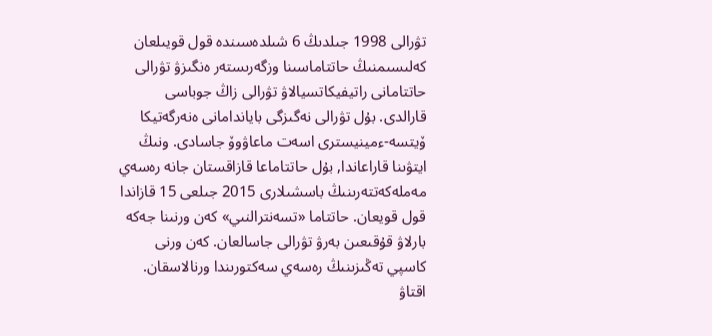تۋرالى 1998 جىلدىڭ 6 شىلدەسىندە قول قويىلعان كەلىسىمنىڭ حاتتاماسىنا وزگەرىستەر ەنگىزۋ تۋرالى حاتتامانى راتيفيكاتسيالاۋ تۋرالى زاڭ جوباسى قارالدى. بۇل تۋرالى نەگىزگى باياندامانى ەنەرگەتيكا ۆيتسە-ءمينيسترى اسەت ماعاۋوۆ جاسادى. ونىڭ ايتۋىنا قاراعاندا, بۇل حاتتاماعا قازاقستان جانە رەسەي مەملەكەتتەرىنىڭ باسشىلارى 2015 جىلعى 15 قازاندا قول قويعان. حاتتاما «تسەنترالنىي» كەن ورنىنا جەكە بارلاۋ قۇقىعىن بەرۋ تۋرالى جاسالعان. كەن ورنى كاسپي تەڭىزىنىڭ رەسەي سەكتورىندا ورنالاسقان. اقتاۋ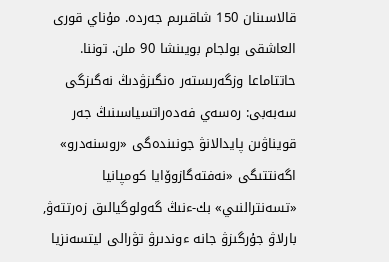قالاسىنان 150 شاقىرىم جەردە. مۇناي قورى العاشقى بولجام بويىنشا 90 ملن. توننا. حاتتاماعا وزگەرىستەر ەنگىزۋدىڭ نەگىزگى سەبەبى: رەسەي فەدەراتسياسىنىڭ جەر قويناۋىن پايدالانۋ جونىندەگى «روسنەدرو» اگەنتتىگى «نەفتەگازوۆايا كومپانيا «تسەنترالنىي» بك-ءنىڭ گەولوگيالىق زەرتتەۋ, بارلاۋ جۇرگىزۋ جانە ءوندىرۋ تۋرالى ليتسەنزيا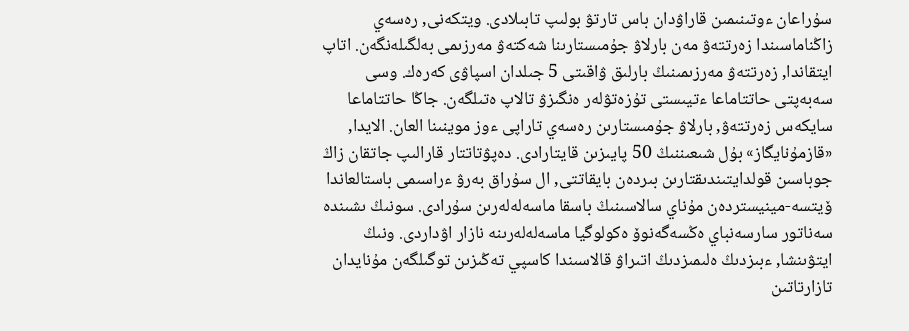سۇراعان ءوتىنىمىن قاراۋدان باس تارتۋ بولىپ تابىلادى. ويتكەنى, رەسەي زاڭناماسىندا زەرتتەۋ مەن بارلاۋ جۇمىستارىنا شەكتەۋ مەرزىمى بەلگىلەنگەن. اتاپ ايتقاندا, زەرتتەۋ مەرزىمىنىڭ بارلىق ۋاقىتى 5 جىلدان اسپاۋى كەرەك. وسى سەبەپتى حاتتاماعا ءتيىستى تۇزەتۋلەر ەنگىزۋ تالاپ ەتىلگەن. جاڭا حاتتاماعا سايكەس زەرتتەۋ, بارلاۋ جۇمىستارىن رەسەي تاراپى ءوز موينىنا العان. الايدا, «قازمۇنايگاز» بۇل شىعىننىڭ 50 پايىزىن قايتارادى. دەپۋتاتتار قارالىپ جاتقان زاڭ جوباسىن قولدايتىندىقتارىن بىردەن بايقاتتى, ال سۇراق بەرۋ ءراسىمى باستالعاندا ۆيتسە-مينيستردەن مۇناي سالاسىنىڭ باسقا ماسەلەلەرىن سۇرادى. سونىڭ ىشىندە سەناتور سارسەنباي ەڭسەگەنوۆ ەكولوگيا ماسەلەلەرىنە نازار اۋداردى. ونىڭ ايتۋىنشا, ءبىزدىڭ ەلىمىزدىڭ اتىراۋ قالاسىندا كاسپي تەڭىزىن توگىلگەن مۇنايدان تازارتاتىن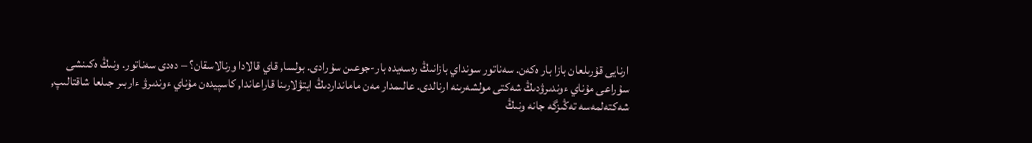ارنايى قۇرىلعان بازا بار ەكەن. سەناتور سونداي بازانىڭ رەسەيدە بار-جوعىن سۇرادى. بولسا, قاي قالادا ورنالاسقان؟ – دەدى سەناتور. ونىڭ ەكىنشى سۇراعى مۇناي ءوندىرۋدىڭ شەكتى مولشەرىنە ارنالدى. عالىمدار مەن مامانداردىڭ ايتۋلارىنا قاراعاندا, كاسپيدەن مۇناي ءوندىرۋ ءاربىر جىلعا شاقتالىپ, شەكتەلمەسە تەڭىزگە جانە ونىڭ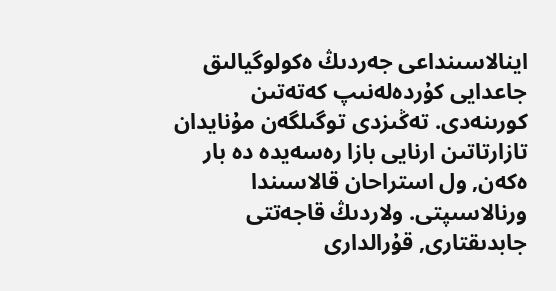اينالاسىنداعى جەردىڭ ەكولوگيالىق جاعدايى كۇردەلەنىپ كەتەتىن كورىنەدى. تەڭىزدى توگىلگەن مۇنايدان تازارتاتىن ارنايى بازا رەسەيدە دە بار ەكەن, ول استراحان قالاسىندا ورنالاسىپتى. ولاردىڭ قاجەتتى جابدىقتارى, قۇرالدارى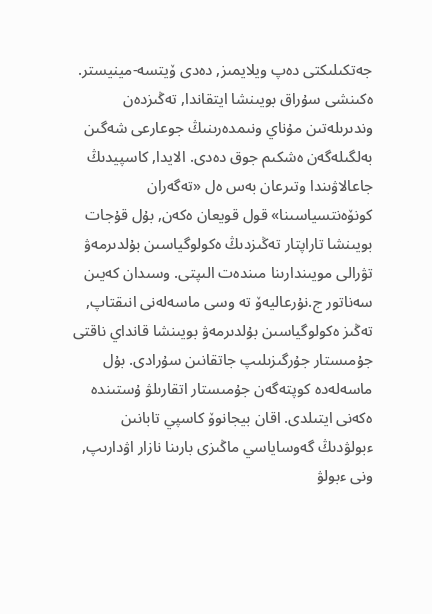جەتكىلىكتى دەپ ويلايمىز, دەدى ۆيتسە-مينيستر. ەكىنشى سۇراق بويىنشا ايتقاندا, تەڭىزدەن وندىرىلەتىن مۇناي ونىمدەرىنىڭ جوعارعى شەگىن بەلگىلەگەن ەشكىم جوق دەدى. الايدا, كاسپيدىڭ جاعالاۋىندا وتىرعان بەس ەل «تەگەران كونۆەنتسياسىنا» قول قويعان ەكەن, بۇل قۇجات بويىنشا تاراپتار تەڭىزدىڭ ەكولوگياسىن بۇلدىرمەۋ تۋرالى مويىندارىنا مىندەت الىپتى. وسىدان كەيىن سەناتور ج.نۇرعاليەۆ تە وسى ماسەلەنى انىقتاپ, تەڭىز ەكولوگياسىن بۇلدىرمەۋ بويىنشا قانداي ناقتى جۇمىستار جۇرگىزىلىپ جاتقانىن سۇرادى. بۇل ماسەلەدە كوپتەگەن جۇمىستار اتقارىلۋ ۇستىندە ەكەنى ايتىلدى. اقان بيجانوۆ كاسپي تابانىن ءبولۋدىڭ گەوساياسي ماڭىزى بارىنا نازار اۋدارىپ, ونى ءبولۋ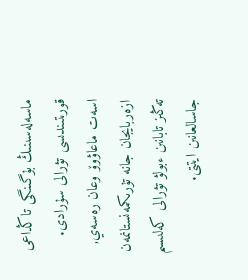ماسەلەسىنىڭ بۇگىنگى تاڭداعى قورىتىندىسى تۋرالى سۇرادى. اسەت ماعاۋوۆ وعان رەسەي, ازەربايجان جانە تۇرىكمەنستانمەن تەڭىز تابانىن ءبولۋ تۋرالى كەلىسىم جاسالعانىن ايتتى.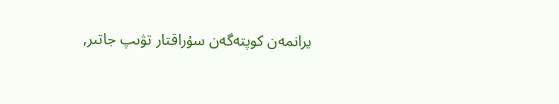يرانمەن كوپتەگەن سۇراقتار تۋىپ جاتىر,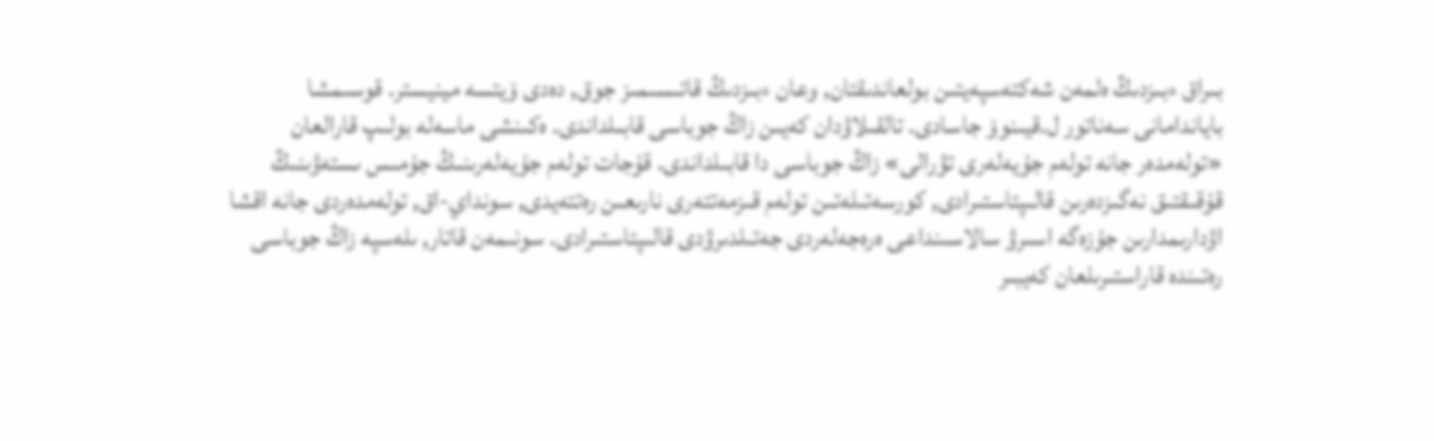بىراق ءبىزدىڭ ەلمەن شەكتەسپەيتىن بولعاندىقتان, وعان ءبىزدىڭ قاتىسىمىز جوق, دەدى ۆيتسە مينيستر. قوسىمشا باياندامانى سەناتور ل.قيىنوۆ جاسادى. تالقىلاۋدان كەيىن زاڭ جوباسى قابىلداندى. ەكىنشى ماسەلە بولىپ قارالعان «تولەمدەر جانە تولەم جۇيەلەرى تۋرالى» زاڭ جوباسى دا قابىلداندى. قۇجات تولەم جۇيەلەرىنىڭ جۇمىس ىستەۋىنىڭ قۇقىقتىق نەگىزدەرىن قالىپتاستىرادى, كورسەتىلەتىن تولەم قىزمەتتەرى نارىعىن رەتتەيدى, سونداي-اق, تولەمدەردى جانە اقشا اۋدارىمدارىن جۇزەگە اسىرۋ سالاسىنداعى ەرەجەلەردى جەتىلدىرۋدى قالىپتاستىرادى. سونىمەن قاتار, ىلەسپە زاڭ جوباسى رەتىندە قاراستىرىلعان كەيبىر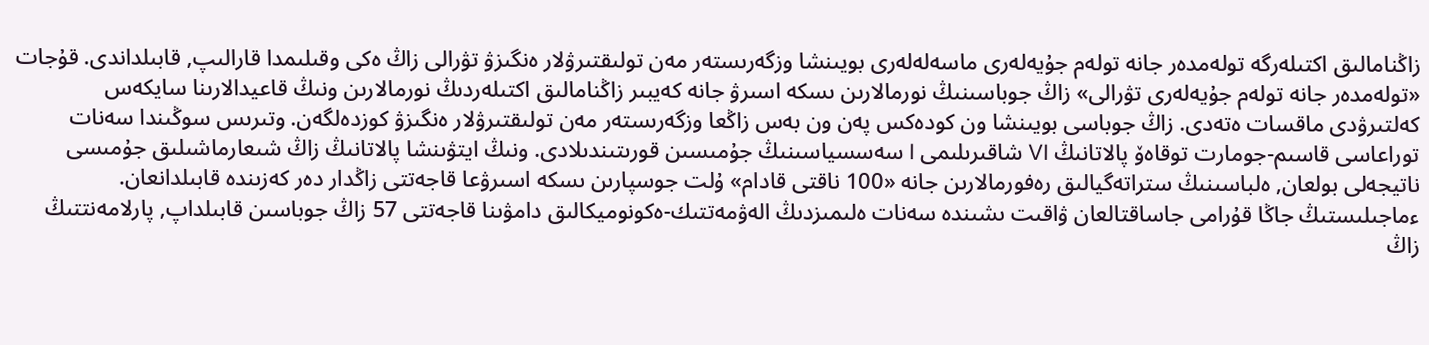زاڭنامالىق اكتىلەرگە تولەمدەر جانە تولەم جۇيەلەرى ماسەلەلەرى بويىنشا وزگەرىستەر مەن تولىقتىرۋلار ەنگىزۋ تۋرالى زاڭ ەكى وقىلىمدا قارالىپ, قابىلداندى. قۇجات «تولەمدەر جانە تولەم جۇيەلەرى تۋرالى» زاڭ جوباسىنىڭ نورمالارىن ىسكە اسىرۋ جانە كەيبىر زاڭنامالىق اكتىلەردىڭ نورمالارىن ونىڭ قاعيدالارىنا سايكەس كەلتىرۋدى ماقسات ەتەدى. زاڭ جوباسى بويىنشا ون كودەكس پەن ون بەس زاڭعا وزگەرىستەر مەن تولىقتىرۋلار ەنگىزۋ كوزدەلگەن. وتىرىس سوڭىندا سەنات توراعاسى قاسىم-جومارت توقاەۆ پالاتانىڭ VI شاقىرىلىمى I سەسسياسىنىڭ جۇمىسىن قورىتىندىلادى. ونىڭ ايتۋىنشا پالاتانىڭ زاڭ شىعارماشىلىق جۇمىسى ناتيجەلى بولعان, ەلباسىنىڭ ستراتەگيالىق رەفورمالارىن جانە «100 ناقتى قادام» ۇلت جوسپارىن ىسكە اسىرۋعا قاجەتتى زاڭدار دەر كەزىندە قابىلدانعان. ءماجىلىستىڭ جاڭا قۇرامى جاساقتالعان ۋاقىت ىشىندە سەنات ەلىمىزدىڭ الەۋمەتتىك-ەكونوميكالىق دامۋىنا قاجەتتى 57 زاڭ جوباسىن قابىلداپ, پارلامەنتتىڭ زاڭ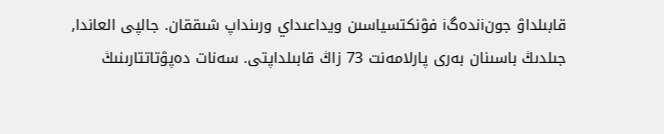قابىلداۋ جونiندەگi فۋنكتسياسىن ويداعىداي ورىنداپ شىققان. جالپى العاندا, جىلدىڭ باسىنان بەرى پارلامەنت 73 زاڭ قابىلداپتى. سەنات دەپۋتاتتارىنىڭ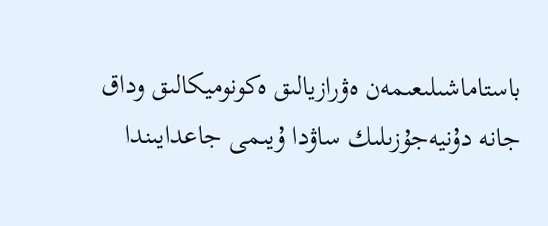باستاماشىلىعىمەن ەۋرازيالىق ەكونوميكالىق وداق جانە دۇنيەجۇزىلىك ساۋدا ۇيىمى جاعدايىندا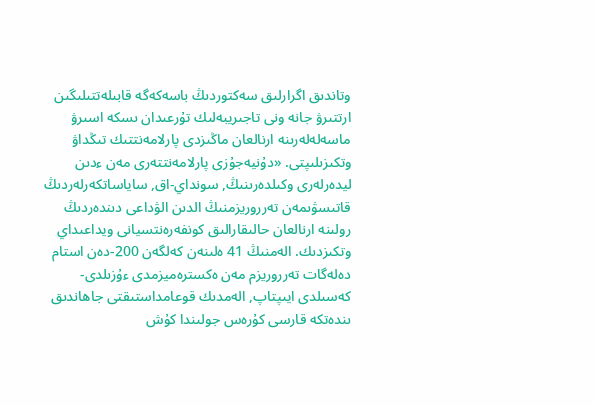وتاندىق اگرارلىق سەكتوردىڭ باسەكەگە قابىلەتتىلىگىن ارتتىرۋ جانە ونى تاجىريبەلىك تۇرعىدان ىسكە اسىرۋ ماسەلەلەرىنە ارنالعان ماڭىزدى پارلامەنتتىك تىڭداۋ وتكىزىلىپتى. «دۇنيەجۇزى پارلامەنتتەرى مەن ءدىن ليدەرلەرى وكىلدەرىنىڭ, سونداي-اق, ساياساتكەرلەردىڭ قاتىسۋىمەن تەرروريزمنىڭ الدىن الۋداعى دىندەردىڭ رولىنە ارنالعان حالىقارالىق كونفەرەنتسيانى ويداعىداي وتكىزدىك. الەمنىڭ 41 ەلىنەن كەلگەن 200-دەن استام دەلەگات تەرروريزم مەن ەكسترەميزمدى ءۇزىلدى-كەسىلدى ايىپتاپ, الەمدىك قوعامداستىقتى جاھاندىق ىندەتكە قارسى كۇرەس جولىندا كۇش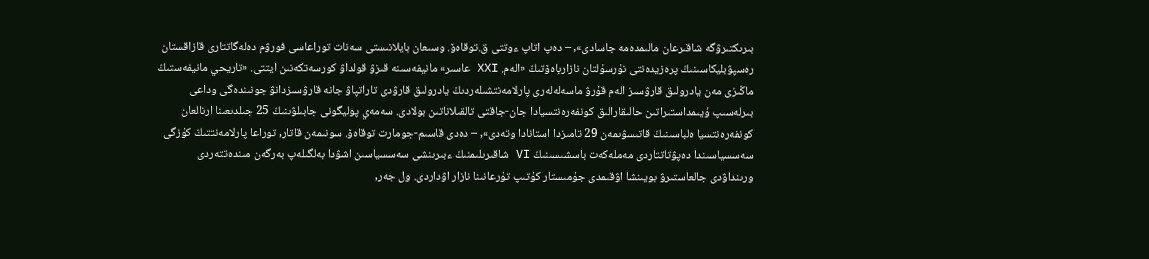بىرىكتىرۋگە شاقىرعان مالىمدەمە جاسادى», – دەپ اتاپ ءوتتى ق.توقاەۆ. وسىعان بايلانىستى سەنات توراعاسى فورۋم دەلەگاتتارى قازاقستان رەسپۋبليكاسىنىڭ پرەزيدەنتى نۇرسۇلتان نازارباەۆتىڭ «الەم. XXI عاسىر» مانيفەسىنە قىزۋ قولداۋ كورسەتكەنىن ايتتى. «تاريحي مانيفەستىڭ ماڭىزى مەن يادرولىق قارۋسىز الەم قۇرۋ ماسەلەلەرى پارلامەنتشىلەردىڭ يادرولىق قارۋدى تاراتپاۋ جانە قارۋسىزدانۋ جونىندەگى وداعى بىرلەسىپ ۇيىمداستىراتىن حالىقارالىق كونفەرەنتسيادا جان-جاقتى تالقىلاناتىن بولادى. سەمەي پوليگونى جابىلۋىنىڭ 25 جىلدىعىنا ارنالعان كونفەرەنتسيا ەلباسىنىڭ قاتىسۋىمەن 29 تامىزدا استانادا وتەدى», – دەدى قاسىم-جومارت توقاەۆ. سونىمەن قاتار, توراعا پارلامەنتتىڭ كۇزگى سەسسياسىندا دەپۋتاتتاردى مەملەكەت باسشىسىنىڭ VI شاقىرىلىمنىڭ ءبىرىنشى سەسسياسىن اشۋدا بەلگىلەپ بەرگەن مىندەتتەردى ورىنداۋدى جالعاستىرۋ بويىنشا اۋقىمدى جۇمىستار كۇتىپ تۇرعانىنا نازار اۋداردى. ول جەر,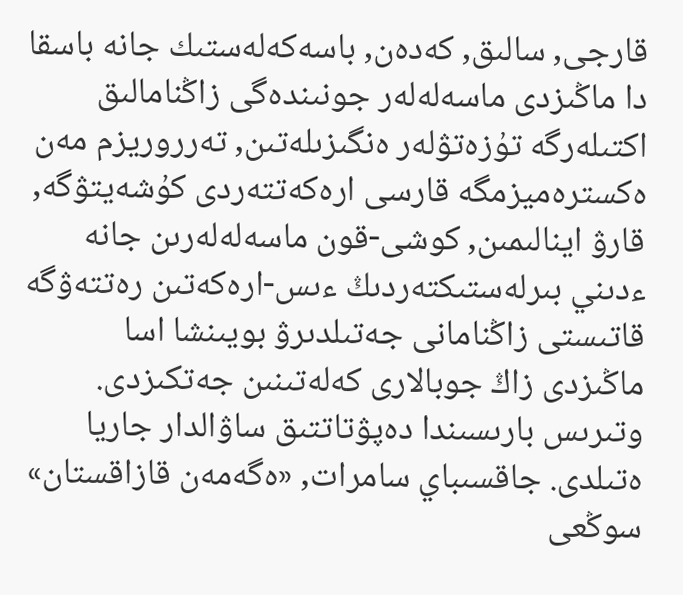قارجى, سالىق, كەدەن, باسەكەلەستىك جانە باسقا دا ماڭىزدى ماسەلەلەر جونىندەگى زاڭنامالىق اكتىلەرگە تۇزەتۋلەر ەنگىزىلەتىن, تەرروريزم مەن ەكسترەميزمگە قارسى ارەكەتتەردى كۇشەيتۋگە, قارۋ اينالىمىن, كوشى-قون ماسەلەلەرىن جانە ءدىني بىرلەستىكتەردىڭ ءىس-ارەكەتىن رەتتەۋگە قاتىستى زاڭنامانى جەتىلدىرۋ بويىنشا اسا ماڭىزدى زاڭ جوبالارى كەلەتىنىن جەتكىزدى. وتىرىس بارىسىندا دەپۋتاتتىق ساۋالدار جاريا ەتىلدى. جاقسىباي سامرات, «ەگەمەن قازاقستان»
سوڭعى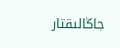جاڭالىقتار